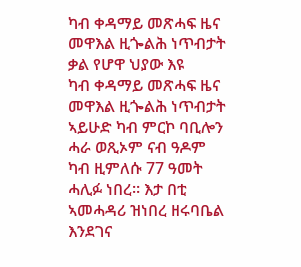ካብ ቀዳማይ መጽሓፍ ዜና መዋእል ዚጐልሕ ነጥብታት
ቃል የሆዋ ህያው እዩ
ካብ ቀዳማይ መጽሓፍ ዜና መዋእል ዚጐልሕ ነጥብታት
ኣይሁድ ካብ ምርኮ ባቢሎን ሓራ ወጺኦም ናብ ዓዶም ካብ ዚምለሱ 77 ዓመት ሓሊፉ ነበረ። እታ በቲ ኣመሓዳሪ ዝነበረ ዘሩባቤል እንደገና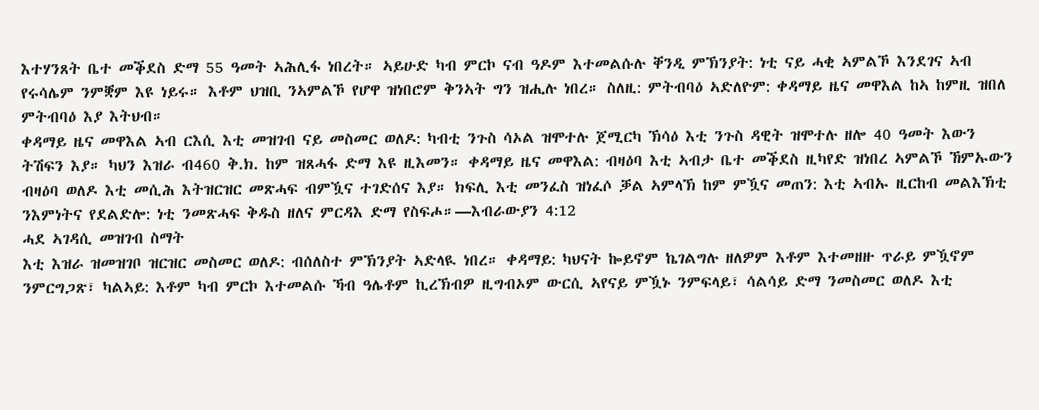እተሃንጸት ቤተ መቕደስ ድማ 55 ዓመት ኣሕሊፋ ነበረት። ኣይሁድ ካብ ምርኮ ናብ ዓዶም እተመልሱሉ ቐንዲ ምኽንያት: ነቲ ናይ ሓቂ ኣምልኾ እንደገና ኣብ የሩሳሌም ንምቛም እዩ ነይሩ። እቶም ህዝቢ ንኣምልኾ የሆዋ ዝነበሮም ቅንኣት ግን ዝሒሉ ነበረ። ስለዚ: ምትብባዕ ኣድለዮም: ቀዳማይ ዜና መዋእል ከኣ ከምዚ ዝበለ ምትብባዕ እያ እትህብ።
ቀዳማይ ዜና መዋእል ኣብ ርእሲ እቲ መዝገብ ናይ መስመር ወለዶ: ካብቲ ንጉስ ሳኦል ዝሞተሉ ጀሚርካ ኽሳዕ እቲ ንጉስ ዳዊት ዝሞተሉ ዘሎ 40 ዓመት እውን ትሽፍን እያ። ካህን እዝራ ብ460 ቅ.ክ. ከም ዝጸሓፋ ድማ እዩ ዚእመን። ቀዳማይ ዜና መዋእል: ብዛዕባ እቲ ኣብታ ቤተ መቕደስ ዚካየድ ዝነበረ ኣምልኾ ኸምኡውን ብዛዕባ ወለዶ እቲ መሲሕ እትዝርዝር መጽሓፍ ብምዃና ተገድሰና እያ። ክፍሊ እቲ መንፈስ ዝነፈሶ ቓል ኣምላኽ ከም ምዃና መጠን: እቲ ኣብኡ ዚርከብ መልእኽቲ ንእምነትና የደልድሎ: ነቲ ንመጽሓፍ ቅዱስ ዘለና ምርዳእ ድማ የስፍሖ።—እብራውያን 4:12
ሓደ ኣገዳሲ መዝገብ ስማት
እቲ እዝራ ዝመዝገቦ ዝርዝር መስመር ወለዶ: ብሰለስተ ምኽንያት ኣድላዪ ነበረ። ቀዳማይ: ካህናት ኰይኖም ኬገልግሉ ዘለዎም እቶም እተመዘዙ ጥራይ ምዃኖም ንምርግጋጽ፣ ካልኣይ: እቶም ካብ ምርኮ እተመልሱ ኻብ ዓሌቶም ኪረኽብዎ ዚግብኦም ውርሲ ኣየናይ ምዃኑ ንምፍላይ፣ ሳልሳይ ድማ ንመስመር ወለዶ እቲ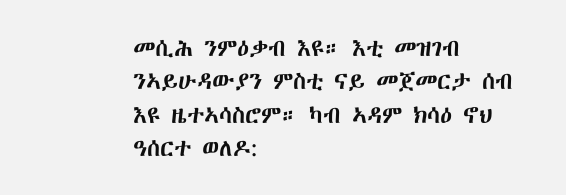መሲሕ ንምዕቃብ እዩ። እቲ መዝገብ ንኣይሁዳውያን ምስቲ ናይ መጀመርታ ሰብ እዩ ዜተኣሳስሮም። ካብ ኣዳም ክሳዕ ኖህ ዓሰርተ ወለዶ: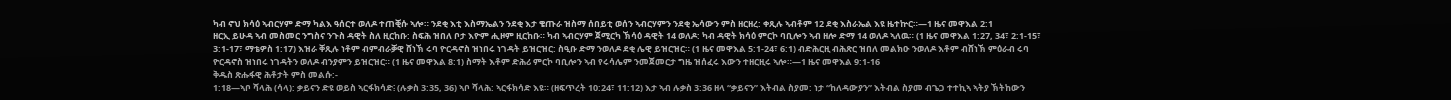ካብ ኖህ ክሳዕ ኣብርሃም ድማ ካልእ ዓሰርተ ወለዶ ተጠቒሱ ኣሎ። ንደቂ እቲ እስማኤልን ንደቂ እታ ቄጡራ ዝስማ ሰበይቲ ወሰን ኣብርሃምን ንደቂ ኤሳውን ምስ ዘርዘረ: ቀጺሉ ኣብቶም 12 ደቂ እስራኤል እዩ ዜተኵር።—1 ዜና መዋእል 2:1
ዘርኢ ይሁዳ ኣብ መስመር ንግስና ንጉስ ዳዊት ስለ ዚርከቡ: ስፍሕ ዝበለ ቦታ እዮም ሒዞም ዚርከቡ። ካብ ኣብርሃም ጀሚርካ ኽሳዕ ዳዊት 14 ወለዶ: ካብ ዳዊት ክሳዕ ምርኮ ባቢሎን ኣብ ዘሎ ድማ 14 ወለዶ ኣለዉ። (1 ዜና መዋእል 1:27, 34፣ 2:1-15፣ 3:1-17፣ ማቴዎስ 1:17) እዝራ ቐጺሉ ነቶም ብምብራቓዊ ሸነኽ ሩባ ዮርዳኖስ ዝነበሩ ነገዳት ይዝርዝር: ስዒቡ ድማ ንወለዶ ደቂ ሌዊ ይዝርዝር። (1 ዜና መዋእል 5:1-24፣ 6:1) ብድሕርዚ ብሕጽር ዝበለ መልክዑ ንወለዶ እቶም ብሸነኽ ምዕራብ ሩባ ዮርዳኖስ ዝነበሩ ነገዳትን ወለዶ ብንያምን ይዝርዝር። (1 ዜና መዋእል 8:1) ስማት እቶም ድሕሪ ምርኮ ባቢሎን ኣብ የሩሳሌም ንመጀመርታ ግዜ ዝሰፈሩ እውን ተዘርዚሩ ኣሎ።—1 ዜና መዋእል 9:1-16
ቅዱስ ጽሑፋዊ ሕቶታት ምስ መልሱ:-
1:18—ኣቦ ሻላሕ (ሳላ): ቃይናን ድዩ ወይስ ኣርፋክሳድ፧ (ሉቃስ 3:35, 36) ኣቦ ሻላሕ: ኣርፋክሳድ እዩ። (ዘፍጥረት 10:24፣ 11:12) እታ ኣብ ሉቃስ 3:36 ዘላ “ቃይናን” እትብል ስያመ: ነታ “ከለዳውያን” እትብል ስያመ ብጌጋ ተተኪኣ ኣትያ ኽትከውን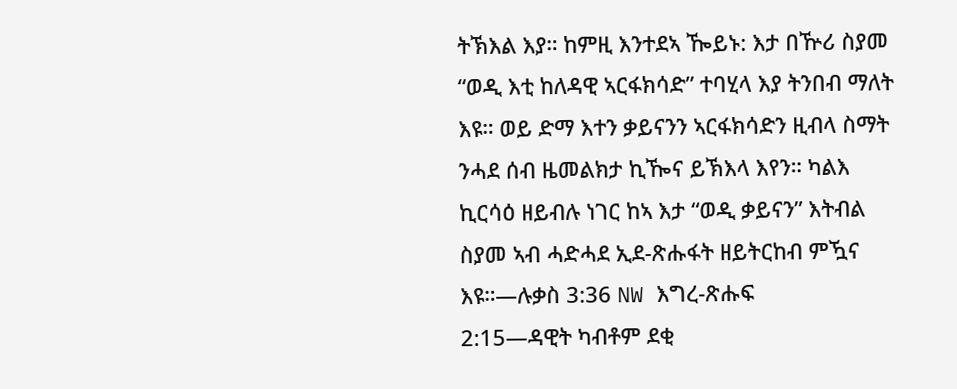ትኽእል እያ። ከምዚ እንተደኣ ዀይኑ: እታ በዅሪ ስያመ “ወዲ እቲ ከለዳዊ ኣርፋክሳድ” ተባሂላ እያ ትንበብ ማለት እዩ። ወይ ድማ እተን ቃይናንን ኣርፋክሳድን ዚብላ ስማት ንሓደ ሰብ ዜመልክታ ኪዀና ይኽእላ እየን። ካልእ ኪርሳዕ ዘይብሉ ነገር ከኣ እታ “ወዲ ቃይናን” እትብል ስያመ ኣብ ሓድሓደ ኢደ-ጽሑፋት ዘይትርከብ ምዃና እዩ።—ሉቃስ 3:36 NW እግረ-ጽሑፍ
2:15—ዳዊት ካብቶም ደቂ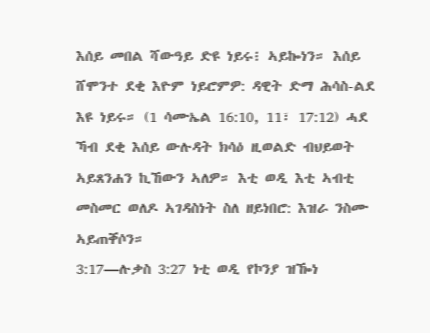እሰይ መበል ሻውዓይ ድዩ ነይሩ፧ ኣይኰነን። እሰይ ሸሞንተ ደቂ እዮም ነይሮምዎ: ዳዊት ድማ ሕሳስ-ልደ እዩ ነይሩ። (1 ሳሙኤል 16:10, 11፣ 17:12) ሓደ ኻብ ደቂ እሰይ ውሉዳት ክሳዕ ዚወልድ ብህይወት ኣይጸንሐን ኪኸውን ኣለዎ። እቲ ወዲ እቲ ኣብቲ መስመር ወለዶ ኣገዳስነት ስለ ዘይነበሮ: እዝራ ንስሙ ኣይጠቐሶን።
3:17—ሉቃስ 3:27 ነቲ ወዲ የኮንያ ዝዀነ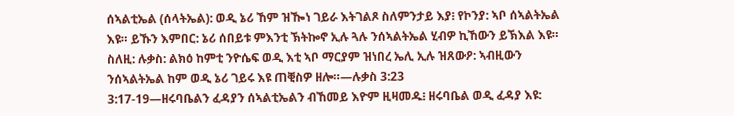ሰኣልቲኤል (ሰላትኤል): ወዲ ኔሪ ኸም ዝዀነ ገይራ እትገልጾ ስለምንታይ እያ፧ የኮንያ: ኣቦ ሰኣልትኤል እዩ። ይኹን እምበር: ኔሪ ሰበይቱ ምእንቲ ኽትኰኖ ኢሉ ጓሉ ንሰኣልትኤል ሂብዎ ኪኸውን ይኽእል እዩ። ስለዚ: ሉቃስ: ልክዕ ከምቲ ንዮሴፍ ወዲ እቲ ኣቦ ማርያም ዝነበረ ኤሊ ኢሉ ዝጸውዖ: ኣብዚውን ንሰኣልትኤል ከም ወዲ ኔሪ ገይሩ እዩ ጠቒስዎ ዘሎ።—ሉቃስ 3:23
3:17-19—ዘሩባቤልን ፈዳያን ሰኣልቲኤልን ብኸመይ እዮም ዚዛመዱ፧ ዘሩባቤል ወዲ ፈዳያ እዩ: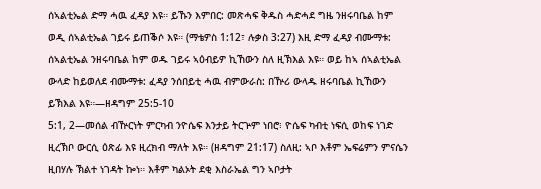ሰኣልቲኤል ድማ ሓዉ ፈዳያ እዩ። ይኹን እምበር: መጽሓፍ ቅዱስ ሓድሓደ ግዜ ንዘሩባቤል ከም ወዲ ሰኣልቲኤል ገይሩ ይጠቕሶ እዩ። (ማቴዎስ 1:12፣ ሉቃስ 3:27) እዚ ድማ ፈዳያ ብሙማቱ: ሰኣልቲኤል ንዘሩባቤል ከም ወዱ ገይሩ ኣዕብይዎ ኪኸውን ስለ ዚኽእል እዩ። ወይ ከኣ ሰኣልቲኤል ውላድ ከይወለደ ብሙማቱ: ፈዳያ ንሰበይቲ ሓዉ ብምውራስ: በዅሪ ውላዱ ዘሩባቤል ኪኸውን ይኽእል እዩ።—ዘዳግም 25:5-10
5:1, 2—መሰል ብዅርነት ምርካብ ንዮሴፍ እንታይ ትርጕም ነበሮ፧ ዮሴፍ ካብቲ ነፍሲ ወከፍ ነገድ ዚረኽቦ ውርሲ ዕጽፊ እዩ ዚረክብ ማለት እዩ። (ዘዳግም 21:17) ስለዚ: ኣቦ እቶም ኤፍሬምን ምናሴን ዚበሃሉ ኽልተ ነገዳት ኰነ። እቶም ካልኦት ደቂ እስራኤል ግን ኣቦታት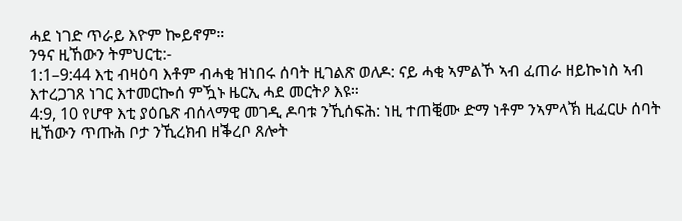ሓደ ነገድ ጥራይ እዮም ኰይኖም።
ንዓና ዚኸውን ትምህርቲ:-
1:1–9:44 እቲ ብዛዕባ እቶም ብሓቂ ዝነበሩ ሰባት ዚገልጽ ወለዶ: ናይ ሓቂ ኣምልኾ ኣብ ፈጠራ ዘይኰነስ ኣብ እተረጋገጸ ነገር እተመርኰሰ ምዃኑ ዜርኢ ሓደ መርትዖ እዩ።
4:9, 10 የሆዋ እቲ ያዕቤጽ ብሰላማዊ መገዲ ዶባቱ ንኺሰፍሕ: ነዚ ተጠቒሙ ድማ ነቶም ንኣምላኽ ዚፈርሁ ሰባት ዚኸውን ጥጡሕ ቦታ ንኺረክብ ዘቕረቦ ጸሎት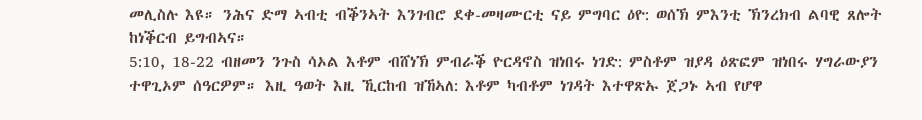መሊስሉ እዩ። ንሕና ድማ ኣብቲ ብቕንኣት እንገብሮ ደቀ-መዛሙርቲ ናይ ምግባር ዕዮ: ወሰኽ ምእንቲ ኽንረክብ ልባዊ ጸሎት ከነቕርብ ይግብኣና።
5:10, 18-22 ብዘመን ንጉስ ሳኦል እቶም ብሸነኽ ምብራቕ ዮርዳኖስ ዝነበሩ ነገድ: ምስቶም ዝያዳ ዕጽፎም ዝነበሩ ሃግራውያን ተዋጊኦም ሰዓርዎም። እዚ ዓወት እዚ ኺርከብ ዝኸኣለ: እቶም ካብቶም ነገዳት እተዋጽኡ ጀጋኑ ኣብ የሆዋ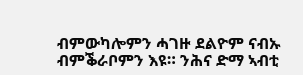ብምውካሎምን ሓገዙ ደልዮም ናብኡ ብምቕራቦምን እዩ። ንሕና ድማ ኣብቲ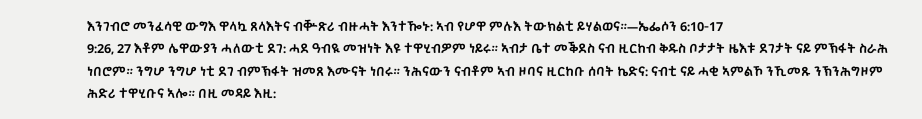እንገብሮ መንፈሳዊ ውግእ ዋላኳ ጸላእትና ብቝጽሪ ብዙሓት እንተዀኑ: ኣብ የሆዋ ምሉእ ትውክልቲ ይሃልወና።—ኤፌሶን 6:10-17
9:26, 27 እቶም ሌዋውያን ሓለውቲ ደገ: ሓደ ዓብዪ መዝነት እዩ ተዋሂብዎም ነይሩ። ኣብታ ቤተ መቕደስ ናብ ዚርከብ ቅዱስ ቦታታት ዜእቱ ደገታት ናይ ምኽፋት ስራሕ ነበሮም። ንግሆ ንግሆ ነቲ ደገ ብምኽፋት ዝመጸ እሙናት ነበሩ። ንሕናውን ናብቶም ኣብ ዞባና ዚርከቡ ሰባት ኬድና: ናብቲ ናይ ሓቂ ኣምልኾ ንኺመጹ ንኽንሕግዞም ሕድሪ ተዋሂቡና ኣሎ። በዚ መዳይ እዚ: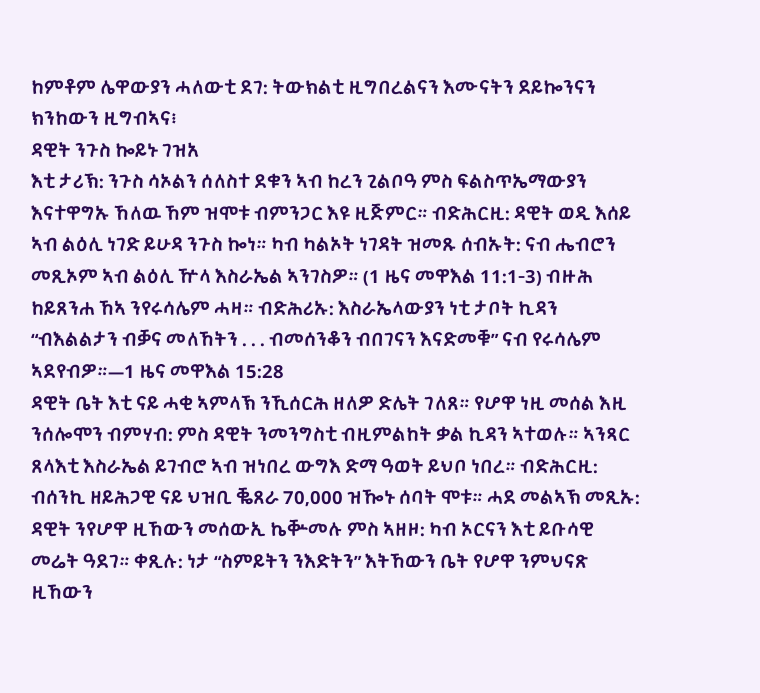ከምቶም ሌዋውያን ሓለውቲ ደገ: ትውክልቲ ዚግበረልናን እሙናትን ደይኰንናን ክንከውን ዚግብኣና፧
ዳዊት ንጉስ ኰይኑ ገዝአ
እቲ ታሪኽ: ንጉስ ሳኦልን ሰለስተ ደቁን ኣብ ከረን ጊልቦዓ ምስ ፍልስጥኤማውያን እናተዋግኡ ኸለዉ ኸም ዝሞቱ ብምንጋር እዩ ዚጅምር። ብድሕርዚ: ዳዊት ወዲ እሰይ ኣብ ልዕሊ ነገድ ይሁዳ ንጉስ ኰነ። ካብ ካልኦት ነገዳት ዝመጹ ሰብኡት: ናብ ሔብሮን መጺኦም ኣብ ልዕሊ ዅላ እስራኤል ኣንገስዎ። (1 ዜና መዋእል 11:1-3) ብዙሕ ከይጸንሐ ኸኣ ንየሩሳሌም ሓዛ። ብድሕሪኡ: እስራኤላውያን ነቲ ታቦት ኪዳን “ብእልልታን ብቓና መለኸትን . . . ብመሰንቆን ብበገናን እናድመቑ” ናብ የሩሳሌም ኣደየብዎ።—1 ዜና መዋእል 15:28
ዳዊት ቤት እቲ ናይ ሓቂ ኣምላኽ ንኺሰርሕ ዘለዎ ድሌት ገለጸ። የሆዋ ነዚ መሰል እዚ ንሰሎሞን ብምሃብ: ምስ ዳዊት ንመንግስቲ ብዚምልከት ቃል ኪዳን ኣተወሉ። ኣንጻር ጸላእቲ እስራኤል ይገብሮ ኣብ ዝነበረ ውግእ ድማ ዓወት ይህቦ ነበረ። ብድሕርዚ: ብሰንኪ ዘይሕጋዊ ናይ ህዝቢ ቘጸራ 70,000 ዝዀኑ ሰባት ሞቱ። ሓደ መልኣኽ መጺኡ: ዳዊት ንየሆዋ ዚኸውን መሰውኢ ኬቝመሉ ምስ ኣዘዞ: ካብ ኦርናን እቲ ይቡሳዊ መሬት ዓደገ። ቀጺሉ: ነታ “ስምይትን ንእድትን” እትኸውን ቤት የሆዋ ንምህናጽ ዚኸውን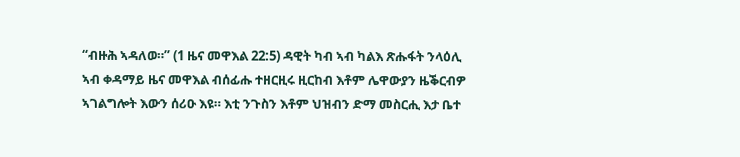“ብዙሕ ኣዳለወ።” (1 ዜና መዋእል 22:5) ዳዊት ካብ ኣብ ካልእ ጽሑፋት ንላዕሊ ኣብ ቀዳማይ ዜና መዋእል ብሰፊሑ ተዘርዚሩ ዚርከብ እቶም ሌዋውያን ዜቕርብዎ ኣገልግሎት እውን ሰሪዑ እዩ። እቲ ንጉስን እቶም ህዝብን ድማ መስርሒ እታ ቤተ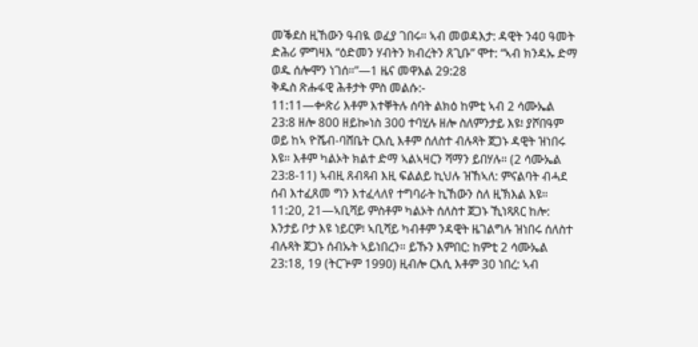መቕደስ ዚኸውን ዓብዪ ወፈያ ገበሩ። ኣብ መወዳእታ: ዳዊት ን40 ዓመት ድሕሪ ምግዛእ “ዕድመን ሃብትን ክብረትን ጸጊቡ” ሞተ: “ኣብ ክንዳኡ ድማ ወዱ ሰሎሞን ነገሰ።”—1 ዜና መዋእል 29:28
ቅዱስ ጽሑፋዊ ሕቶታት ምስ መልሱ:-
11:11—ቍጽሪ እቶም እተቐትሉ ሰባት ልክዕ ከምቲ ኣብ 2 ሳሙኤል 23:8 ዘሎ 800 ዘይኰነስ 300 ተባሂሉ ዘሎ ስለምንታይ እዩ፧ ያሾበዓም ወይ ከኣ ዮሼብ-ባሸቤት ርእሲ እቶም ሰለስተ ብሉጻት ጀጋኑ ዳዊት ዝነበሩ እዩ። እቶም ካልኦት ክልተ ድማ ኣልኣዛርን ሻማን ይበሃሉ። (2 ሳሙኤል 23:8-11) ኣብዚ ጸብጻብ እዚ ፍልልይ ኪህሉ ዝኸኣለ: ምናልባት ብሓደ ሰብ እተፈጸመ ግን እተፈላለየ ተግባራት ኪኸውን ስለ ዚኽእል እዩ።
11:20, 21—ኣቢሻይ ምስቶም ካልኦት ሰለስተ ጀጋኑ ኺነጻጸር ከሎ: እንታይ ቦታ እዩ ነይርዎ፧ ኣቢሻይ ካብቶም ንዳዊት ዜገልግሉ ዝነበሩ ሰለስተ ብሉጻት ጀጋኑ ሰብኡት ኣይነበረን። ይኹን እምበር: ከምቲ 2 ሳሙኤል 23:18, 19 (ትርጕም 1990) ዚብሎ ርእሲ እቶም 30 ነበረ: ኣብ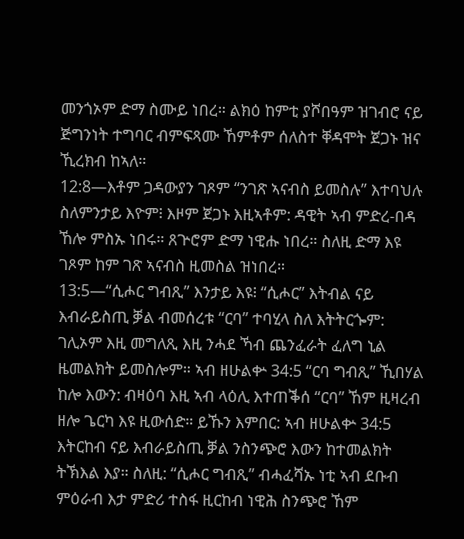መንጎኦም ድማ ስሙይ ነበረ። ልክዕ ከምቲ ያሾበዓም ዝገብሮ ናይ ጅግንነት ተግባር ብምፍጻሙ ኸምቶም ሰለስተ ቐዳሞት ጀጋኑ ዝና ኺረክብ ከኣለ።
12:8—እቶም ጋዳውያን ገጾም “ንገጽ ኣናብስ ይመስሉ” እተባህሉ ስለምንታይ እዮም፧ እዞም ጀጋኑ እዚኣቶም: ዳዊት ኣብ ምድረ-በዳ ኸሎ ምስኡ ነበሩ። ጸጕሮም ድማ ነዊሑ ነበረ። ስለዚ ድማ እዩ ገጾም ከም ገጽ ኣናብስ ዚመስል ዝነበረ።
13:5—“ሲሖር ግብጺ” እንታይ እዩ፧ “ሲሖር” እትብል ናይ እብራይስጢ ቓል ብመሰረቱ “ርባ” ተባሂላ ስለ እትትርጐም: ገሊኦም እዚ መግለጺ እዚ ንሓደ ኻብ ጨንፈራት ፈለግ ኒል ዜመልክት ይመስሎም። ኣብ ዘሁልቍ 34:5 “ርባ ግብጺ” ኺበሃል ከሎ እውን: ብዛዕባ እዚ ኣብ ላዕሊ እተጠቕሰ “ርባ” ኸም ዚዛረብ ዘሎ ጌርካ እዩ ዚውሰድ። ይኹን እምበር: ኣብ ዘሁልቍ 34:5 እትርከብ ናይ እብራይስጢ ቓል ንስንጭሮ እውን ከተመልክት ትኽእል እያ። ስለዚ: “ሲሖር ግብጺ” ብሓፈሻኡ ነቲ ኣብ ደቡብ ምዕራብ እታ ምድሪ ተስፋ ዚርከብ ነዊሕ ስንጭሮ ኸም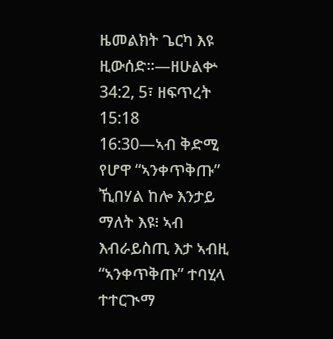ዜመልክት ጌርካ እዩ ዚውሰድ።—ዘሁልቍ 34:2, 5፣ ዘፍጥረት 15:18
16:30—ኣብ ቅድሚ የሆዋ “ኣንቀጥቅጡ” ኺበሃል ከሎ እንታይ ማለት እዩ፧ ኣብ እብራይስጢ እታ ኣብዚ “ኣንቀጥቅጡ” ተባሂላ ተተርጒማ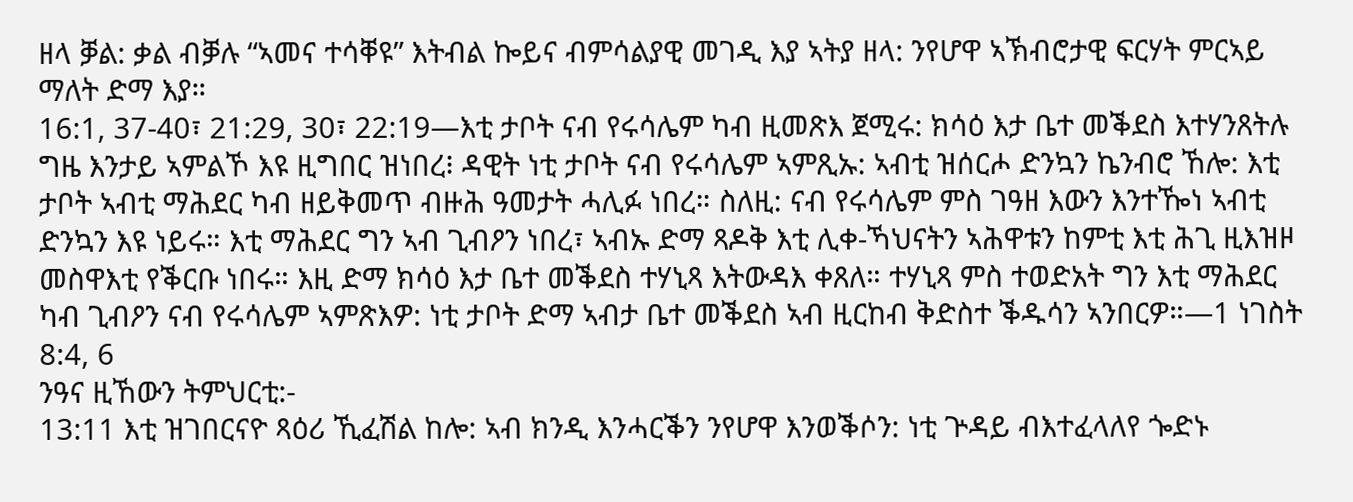ዘላ ቓል: ቃል ብቓሉ “ኣመና ተሳቐዩ” እትብል ኰይና ብምሳልያዊ መገዲ እያ ኣትያ ዘላ: ንየሆዋ ኣኽብሮታዊ ፍርሃት ምርኣይ ማለት ድማ እያ።
16:1, 37-40፣ 21:29, 30፣ 22:19—እቲ ታቦት ናብ የሩሳሌም ካብ ዚመጽእ ጀሚሩ: ክሳዕ እታ ቤተ መቕደስ እተሃንጸትሉ ግዜ እንታይ ኣምልኾ እዩ ዚግበር ዝነበረ፧ ዳዊት ነቲ ታቦት ናብ የሩሳሌም ኣምጺኡ: ኣብቲ ዝሰርሖ ድንኳን ኬንብሮ ኸሎ: እቲ ታቦት ኣብቲ ማሕደር ካብ ዘይቅመጥ ብዙሕ ዓመታት ሓሊፉ ነበረ። ስለዚ: ናብ የሩሳሌም ምስ ገዓዘ እውን እንተዀነ ኣብቲ ድንኳን እዩ ነይሩ። እቲ ማሕደር ግን ኣብ ጊብዖን ነበረ፣ ኣብኡ ድማ ጻዶቅ እቲ ሊቀ-ኻህናትን ኣሕዋቱን ከምቲ እቲ ሕጊ ዚእዝዞ መስዋእቲ የቕርቡ ነበሩ። እዚ ድማ ክሳዕ እታ ቤተ መቕደስ ተሃኒጻ እትውዳእ ቀጸለ። ተሃኒጻ ምስ ተወድአት ግን እቲ ማሕደር ካብ ጊብዖን ናብ የሩሳሌም ኣምጽእዎ: ነቲ ታቦት ድማ ኣብታ ቤተ መቕደስ ኣብ ዚርከብ ቅድስተ ቕዱሳን ኣንበርዎ።—1 ነገስት 8:4, 6
ንዓና ዚኸውን ትምህርቲ:-
13:11 እቲ ዝገበርናዮ ጻዕሪ ኺፈሽል ከሎ: ኣብ ክንዲ እንሓርቕን ንየሆዋ እንወቕሶን: ነቲ ጕዳይ ብእተፈላለየ ጐድኑ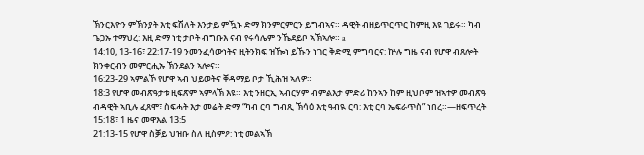ኽንርእዮን ምኽንያት እቲ ፍሽለት እንታይ ምዃኑ ድማ ክንምርምርን ይግብኣና። ዳዊት ብዘይጥርጥር ከምዚ እዩ ገይሩ። ካብ ጌጋኡ ተማህረ: እዚ ድማ ነቲ ታቦት ብግቡእ ናብ የሩሳሌም ንኼደይቦ ኣኽኣሎ። a
14:10, 13-16፣ 22:17-19 ንመንፈሳውነትና ዚትንክፍ ዝዀነ ይኹን ነገር ቅድሚ ምግባርና: ኵሉ ግዜ ናብ የሆዋ ብጸሎት ክንቀርብን መምርሒኡ ኽንደልን ኣሎና።
16:23-29 ኣምልኾ የሆዋ ኣብ ህይወትና ቐዳማይ ቦታ ኺሕዝ ኣለዎ።
18:3 የሆዋ መብጽዓታቱ ዚፍጽም ኣምላኽ እዩ። እቲ ንዘርኢ ኣብርሃም ብምልእታ ምድሪ ከንኣን ከም ዚህቦም ዝኣተዎ መብጽዓ ብዳዊት ኣቢሉ ፈጸሞ፣ ስፍሓት እታ መሬት ድማ “ካብ ርባ ግብጺ ኽሳዕ እቲ ዓብዪ ርባ: እቲ ርባ ኤፍራጥስ” ነበረ።—ዘፍጥረት 15:18፣ 1 ዜና መዋእል 13:5
21:13-15 የሆዋ ስቓይ ህዝቡ ስለ ዚስምዖ: ነቲ መልኣኽ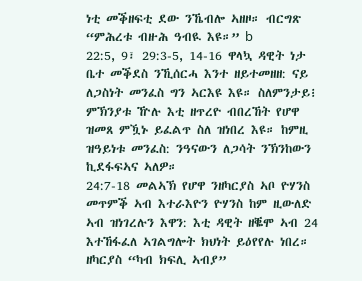ነቲ መቕዘፍቲ ደው ንኼብሎ ኣዘዞ። ብርግጽ “ምሕረቱ ብዙሕ ዓብዪ እዩ።” b
22:5, 9፣ 29:3-5, 14-16 ዋላኳ ዳዊት ነታ ቤተ መቕደስ ንኺሰርሓ እንተ ዘይተመዘዘ: ናይ ለጋስነት መንፈስ ግን ኣርእዩ እዩ። ስለምንታይ፧ ምኽንያቱ ዅሉ እቲ ዘጥረዮ ብበረኸት የሆዋ ዝመጸ ምዃኑ ይፈልጥ ስለ ዝነበረ እዩ። ከምዚ ዝዓይነቱ መንፈስ: ንዓናውን ለጋሳት ንኽንከውን ኪደፋፍኣና ኣለዎ።
24:7-18 መልኣኽ የሆዋ ንዘካርያስ ኣቦ ዮሃንስ መጥምቕ ኣብ እተራእዮን ዮሃንስ ከም ዚውለድ ኣብ ዝነገረሉን እዋን: እቲ ዳዊት ዘቘሞ ኣብ 24 እተኸፋፈለ ኣገልግሎት ክህነት ይዕየየሉ ነበረ። ዘካርያስ “ካብ ክፍሊ ኣብያ”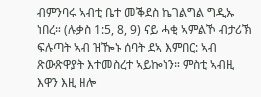ብምንባሩ ኣብቲ ቤተ መቕደስ ኬገልግል ግዲኡ ነበረ። (ሉቃስ 1:5, 8, 9) ናይ ሓቂ ኣምልኾ ብታሪኽ ፍሉጣት ኣብ ዝዀኑ ሰባት ደኣ እምበር: ኣብ ጽውጽዋያት እተመስረተ ኣይኰነን። ምስቲ ኣብዚ እዋን እዚ ዘሎ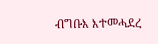ብግቡእ እተመሓደረ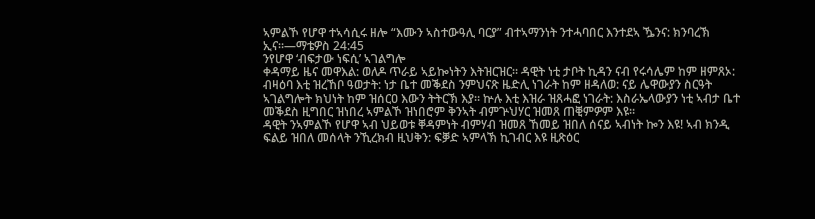ኣምልኾ የሆዋ ተኣሳሲሩ ዘሎ “እሙን ኣስተውዓሊ ባርያ” ብተኣማንነት ንተሓባበር እንተደኣ ዄንና: ክንባረኽ ኢና።—ማቴዎስ 24:45
ንየሆዋ ‘ብፍታው ነፍሲ’ ኣገልግሎ
ቀዳማይ ዜና መዋእል: ወለዶ ጥራይ ኣይኰነትን እትዝርዝር። ዳዊት ነቲ ታቦት ኪዳን ናብ የሩሳሌም ከም ዘምጸኦ: ብዛዕባ እቲ ዝረኸቦ ዓወታት: ነታ ቤተ መቕደስ ንምህናጽ ዜድሊ ነገራት ከም ዘዳለወ: ናይ ሌዋውያን ስርዓት ኣገልግሎት ክህነት ከም ዝሰርዐ እውን ትትርኽ እያ። ኵሉ እቲ እዝራ ዝጸሓፎ ነገራት: እስራኤላውያን ነቲ ኣብታ ቤተ መቕደስ ዚግበር ዝነበረ ኣምልኾ ዝነበሮም ቅንኣት ብምጕህሃር ዝመጸ ጠቒምዎም እዩ።
ዳዊት ንኣምልኾ የሆዋ ኣብ ህይወቱ ቐዳምነት ብምሃብ ዝመጸ ኸመይ ዝበለ ሰናይ ኣብነት ኰን እዩ! ኣብ ክንዲ ፍልይ ዝበለ መሰላት ንኺረክብ ዚህቅን: ፍቓድ ኣምላኽ ኪገብር እዩ ዚጽዕር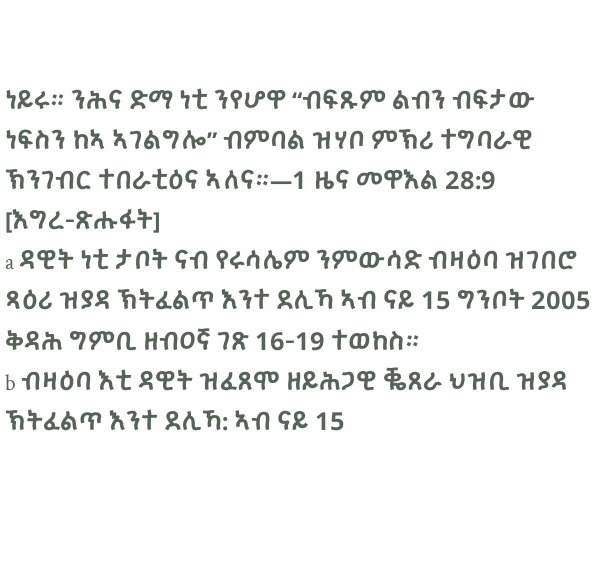ነይሩ። ንሕና ድማ ነቲ ንየሆዋ “ብፍጹም ልብን ብፍታው ነፍስን ከኣ ኣገልግሎ” ብምባል ዝሃቦ ምኽሪ ተግባራዊ ኽንገብር ተበራቲዕና ኣለና።—1 ዜና መዋእል 28:9
[እግረ-ጽሑፋት]
a ዳዊት ነቲ ታቦት ናብ የሩሳሌም ንምውሳድ ብዛዕባ ዝገበሮ ጻዕሪ ዝያዳ ኽትፈልጥ እንተ ደሊኻ ኣብ ናይ 15 ግንቦት 2005 ቅዳሕ ግምቢ ዘብዐኛ ገጽ 16-19 ተወከስ።
b ብዛዕባ እቲ ዳዊት ዝፈጸሞ ዘይሕጋዊ ቘጸራ ህዝቢ ዝያዳ ኽትፈልጥ እንተ ደሊኻ: ኣብ ናይ 15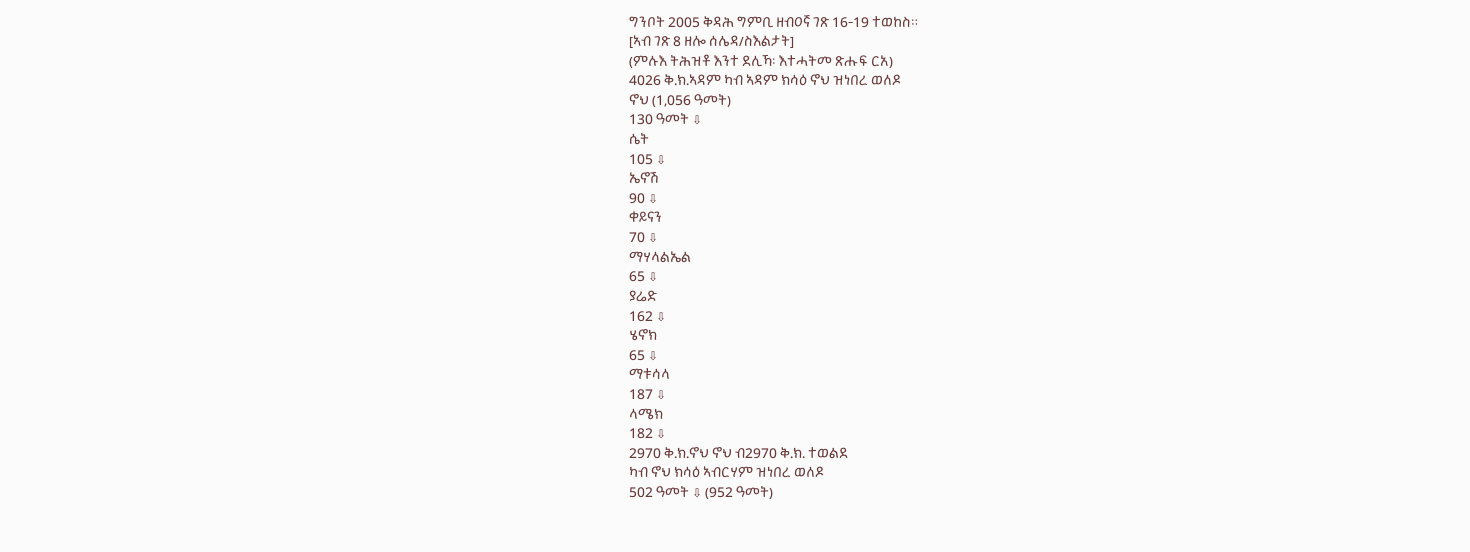ግንቦት 2005 ቅዳሕ ግምቢ ዘብዐኛ ገጽ 16-19 ተወከስ።
[ኣብ ገጽ 8 ዘሎ ሰሌዳ/ስእልታት]
(ምሉእ ትሕዝቶ እንተ ደሊኻ፡ እተሓትመ ጽሑፍ ርአ)
4026 ቅ.ክ.ኣዳም ካብ ኣዳም ክሳዕ ኖህ ዝነበረ ወለዶ
ኖህ (1,056 ዓመት)
130 ዓመት ⇩
ሴት
105 ⇩
ኤኖሽ
90 ⇩
ቀይናን
70 ⇩
ማሃላልኤል
65 ⇩
ያሬድ
162 ⇩
ሄኖክ
65 ⇩
ማቱሳላ
187 ⇩
ላሜክ
182 ⇩
2970 ቅ.ክ.ኖህ ኖህ ብ2970 ቅ.ክ. ተወልደ
ካብ ኖህ ክሳዕ ኣብርሃም ዝነበረ ወለዶ
502 ዓመት ⇩ (952 ዓመት)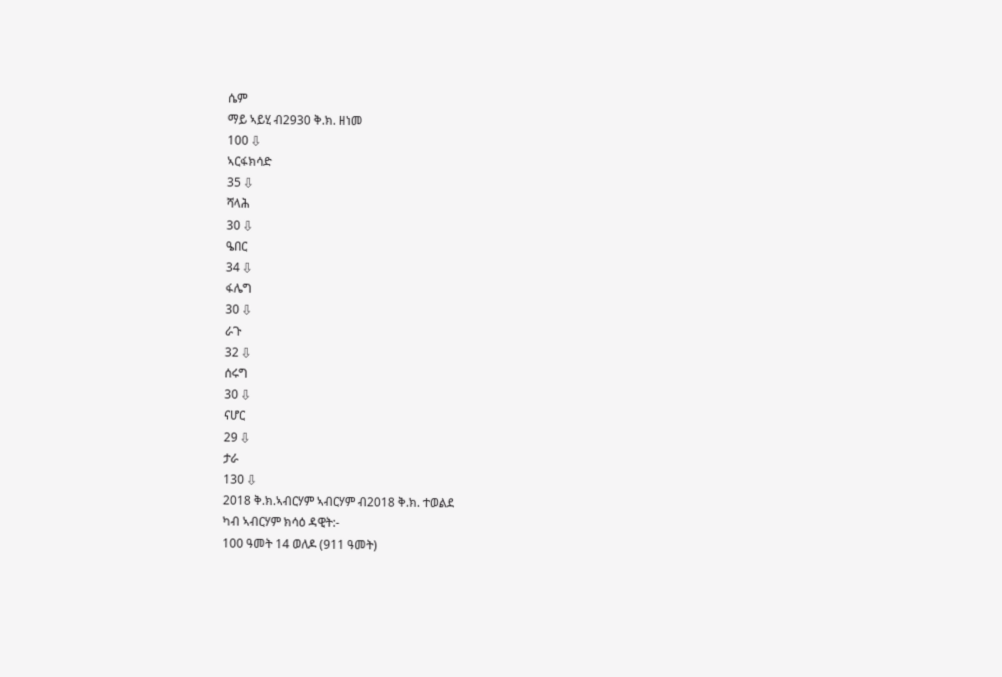ሴም
ማይ ኣይሂ ብ2930 ቅ.ክ. ዘነመ
100 ⇩
ኣርፋክሳድ
35 ⇩
ሻላሕ
30 ⇩
ዔበር
34 ⇩
ፋሌግ
30 ⇩
ራጉ
32 ⇩
ሰሩግ
30 ⇩
ናሆር
29 ⇩
ታራ
130 ⇩
2018 ቅ.ክ.ኣብርሃም ኣብርሃም ብ2018 ቅ.ክ. ተወልደ
ካብ ኣብርሃም ክሳዕ ዳዊት:-
100 ዓመት 14 ወለዶ (911 ዓመት)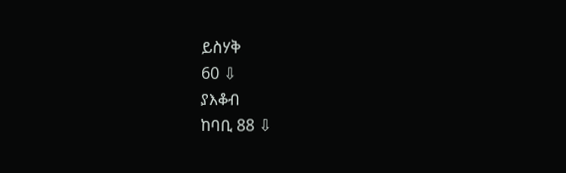ይስሃቅ
60 ⇩
ያእቆብ
ከባቢ 88 ⇩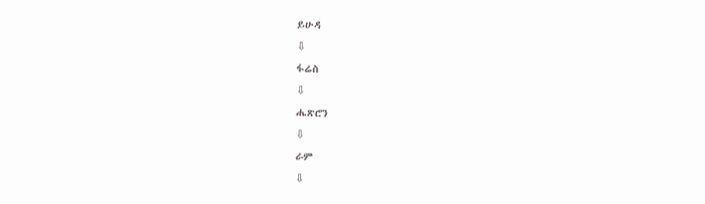ይሁዳ
⇩
ፋሬስ
⇩
ሔጽሮን
⇩
ራም
⇩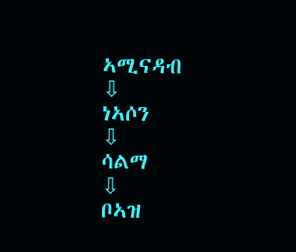ኣሚናዳብ
⇩
ነኣሶን
⇩
ሳልማ
⇩
ቦኣዝ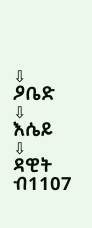⇩
ዖቤድ
⇩
እሴይ
⇩
ዳዊት ብ1107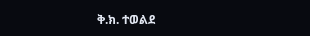ቅ.ክ. ተወልደ